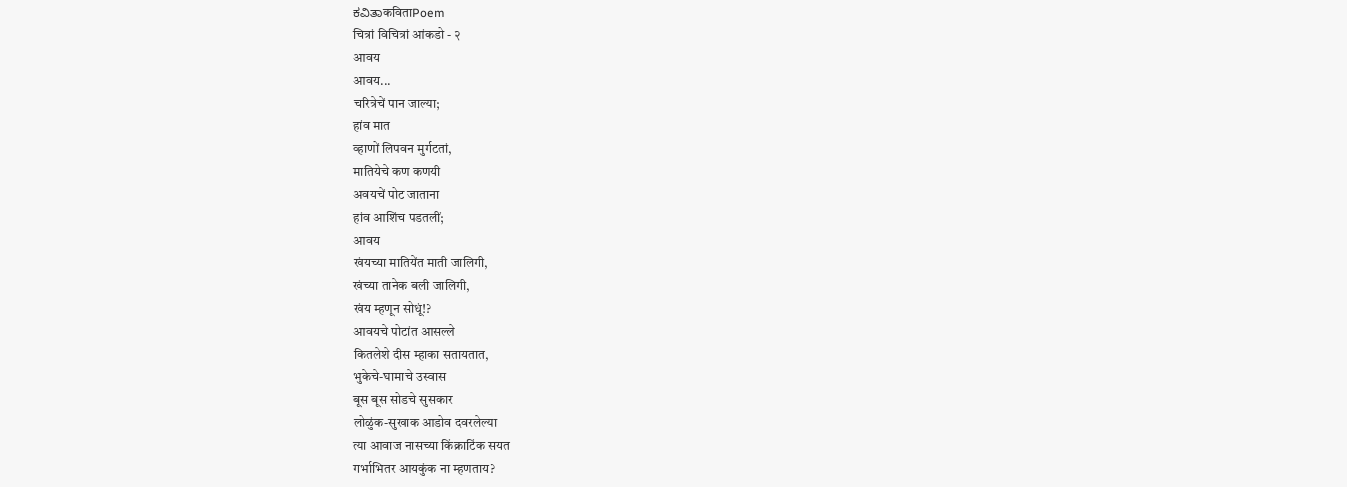ಕವಿತಾकविताPoem
चित्रां विचित्रां आंकडो - २
आवय
आवय...
चरित्रेचें पान जाल्या;
हांव मात
व्हाणों लिपवन मुर्गटतां,
मातियेचे कण कणयी
अवयचें पोट जाताना
हांव आशिंच पडतलीं;
आवय
खंयच्या मातियेंत माती जालिगी,
खंच्या तानेक बली जालिगी,
खंय म्हणून सोधूं!?
आवयचे पोटांत आसल्ले
कितलेशे दीस म्हाका सतायतात,
भुकेचे-घामाचे उस्वास
बूस बूस सोडचे सुसकार
लोळुंक-सुखाक आडोव दवरलेल्या
त्या आवाज नासच्या किंक्राटिंक सयत
गर्भाभितर आयकुंक ना म्हणताय?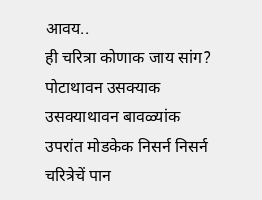आवय..
ही चरित्रा कोणाक जाय सांग?
पोटाथावन उसक्याक
उसक्याथावन बावळ्यांक
उपरांत मोडकेक निसर्न निसर्न
चरित्रेचें पान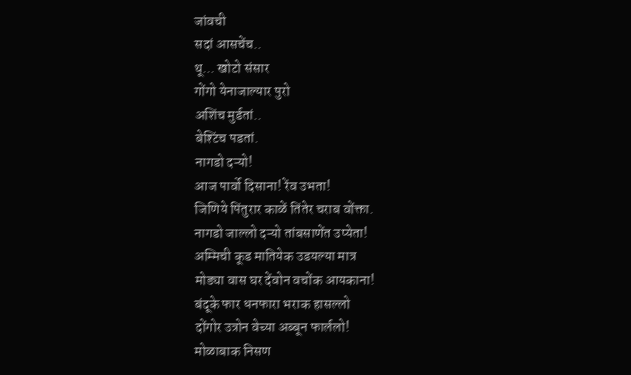जांवची
सदां आसचेंच..
थू... खोटो संसार
गोंगो येनाजाल्यार पुरो
अशिंच मुर्डतां..
बेश्टिंच पडतां.
नागडो दऱ्यो!
आज पार्वो दिसाना! रेंव उभता!
जिणिये पिंतुरार काळें तिंतेर चराब वोंक्ता.
नागडो जाल्लो दऱ्यो तांबसाणेंत उप्येता!
अम्मिची कूड मातियेक उडयल्या मात्र
मोड्या वास घर देंवोन वचोंक आयकाना!
बंदूके फार धनफारा भराक हासल्लो
दोंगोर उत्रोन वेच्या अब्बून फार्ललो!
मोळाबाक निसण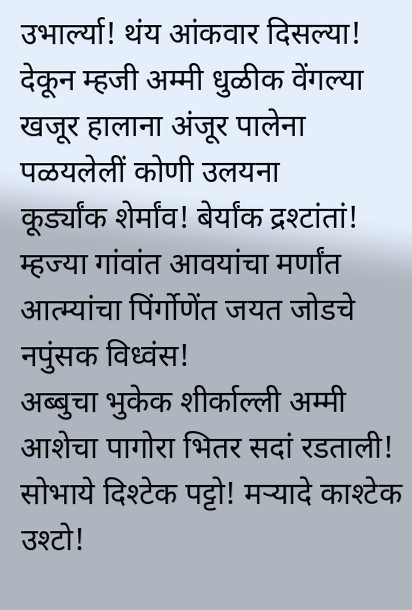उभार्ल्या! थंय आंकवार दिसल्या!
देकून म्हजी अम्मी धुळीक वेंगल्या
खजूर हालाना अंजूर पालेना
पळयलेलीं कोणी उलयना
कूर्ड्यांक शेर्मांव! बेर्यांक द्रश्टांतां!
म्हज्या गांवांत आवयांचा मर्णांत
आत्म्यांचा पिंर्गोणेंत जयत जोडचे नपुंसक विध्वंस!
अब्बुचा भुकेक शीर्काल्ली अम्मी
आशेचा पागोरा भितर सदां रडताली!
सोभाये दिश्टेक पट्टो! मऱ्यादे काश्टेक उश्टो!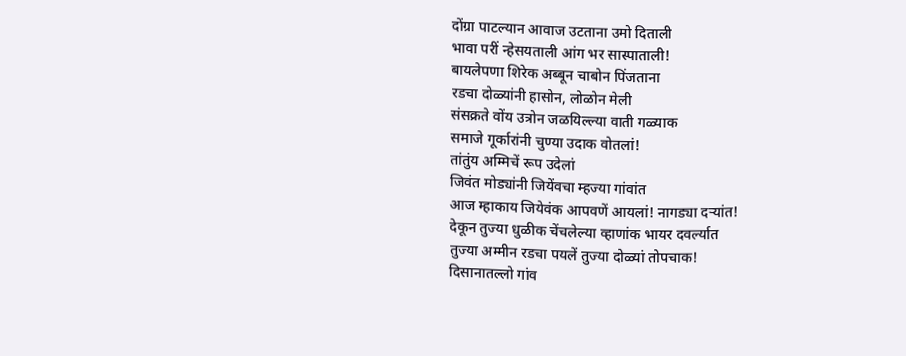दोंग्रा पाटल्यान आवाज उटताना उमो दिताली
भावा परीं न्हेसयताली आंग भर सास्पाताली!
बायलेपणा शिरेक अब्बून चाबोन पिंजताना
रडचा दोळ्यांनी हासोन, लोळोन मेली
संसक्रते वोंय उत्रोन जळयिल्ल्या वाती गळ्याक
समाजे गूर्कारांनी चुण्या उदाक वोतलां!
तांतुंय अम्मिचें रूप उदेलां
जिवंत मोड्यांनी जियेंवचा म्हज्या गांवांत
आज म्हाकाय जियेवंक आपवणें आयलां! नागड्या दऱ्यांत!
देकून तुज्या धुळीक चेंचलेल्या व्हाणांक भायर दवर्ल्यात
तुज्या अम्मीन रडचा पयलें तुज्या दोळ्यां तोपचाक!
दिसानातल्लो गांव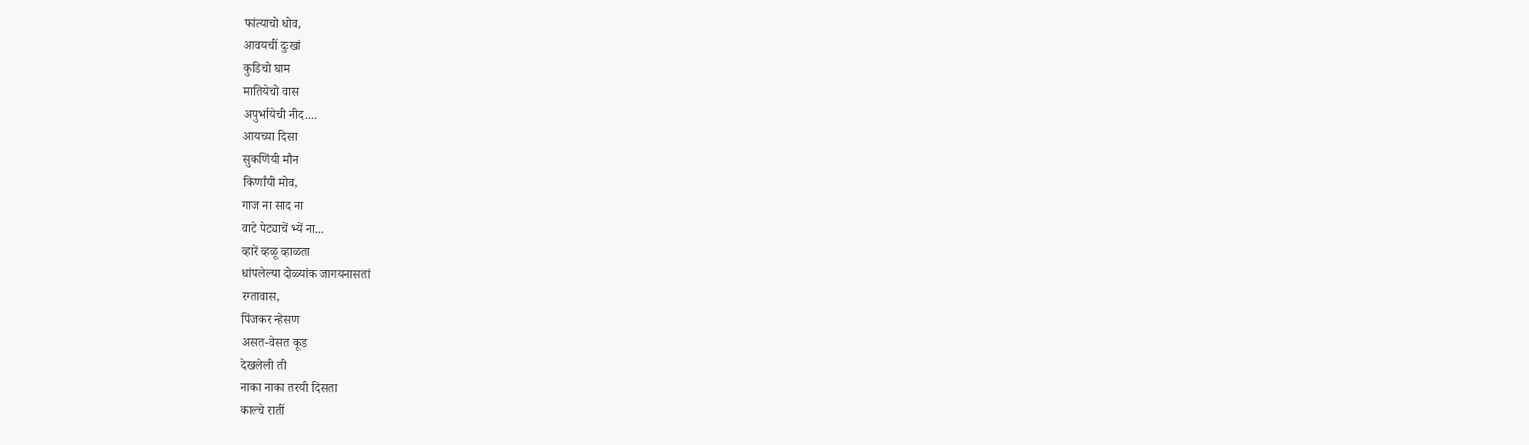फांत्याचो धोव,
आवयचीं दुःखां
कुडिचो घाम
मातियेचो वास
अपुर्भायेची नीद....
आयच्या दिसा
सुकणिंयी मौन
किर्णांयी मोव,
गाज ना साद ना
वाटे पेट्याचें भ्यें ना...
व्हारें व्हळू व्हाळता
धांपलेल्या दोळ्यांक जागयनासतां
रग्तावास,
पिंजकर न्हेसण
असत-वेसत कूड
देखलेली ती
नाका नाका तरयी दिसता
काल्चे रातीं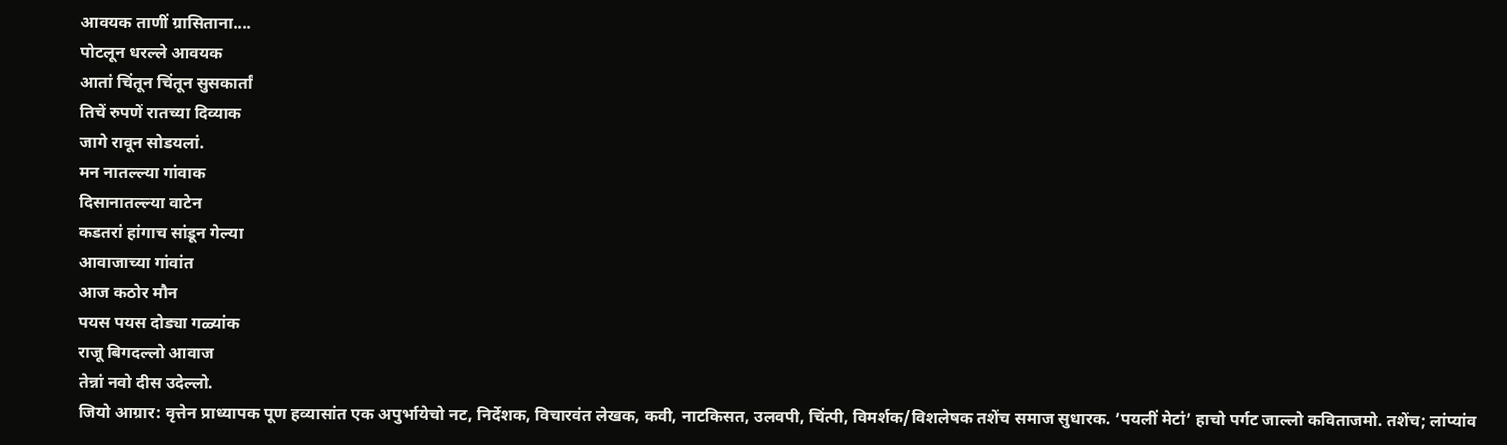आवयक ताणीं ग्रासिताना....
पोटलून धरल्ले आवयक
आतां चिंतून चिंतून सुसकार्तां
तिचें रुपणें रातच्या दिव्याक
जागे रावून सोडयलां.
मन नातल्ल्या गांवाक
दिसानातल्ल्या वाटेन
कडतरां हांगाच सांडून गेल्या
आवाजाच्या गांवांत
आज कठोर मौन
पयस पयस दोड्या गळ्यांक
राजू बिगदल्लो आवाज
तेन्नां नवो दीस उदेल्लो.
जियो आग्रार: वृत्तेन प्राध्यापक पूण हव्यासांत एक अपुर्भायेचो नट, निर्देशक, विचारवंत लेखक, कवी, नाटकिसत, उलवपी, चिंत्पी, विमर्शक/विशलेषक तशेंच समाज सुधारक. ’पयलीं मेटां’ हाचो पर्गट जाल्लो कविताजमो. तशेंच; लांप्यांव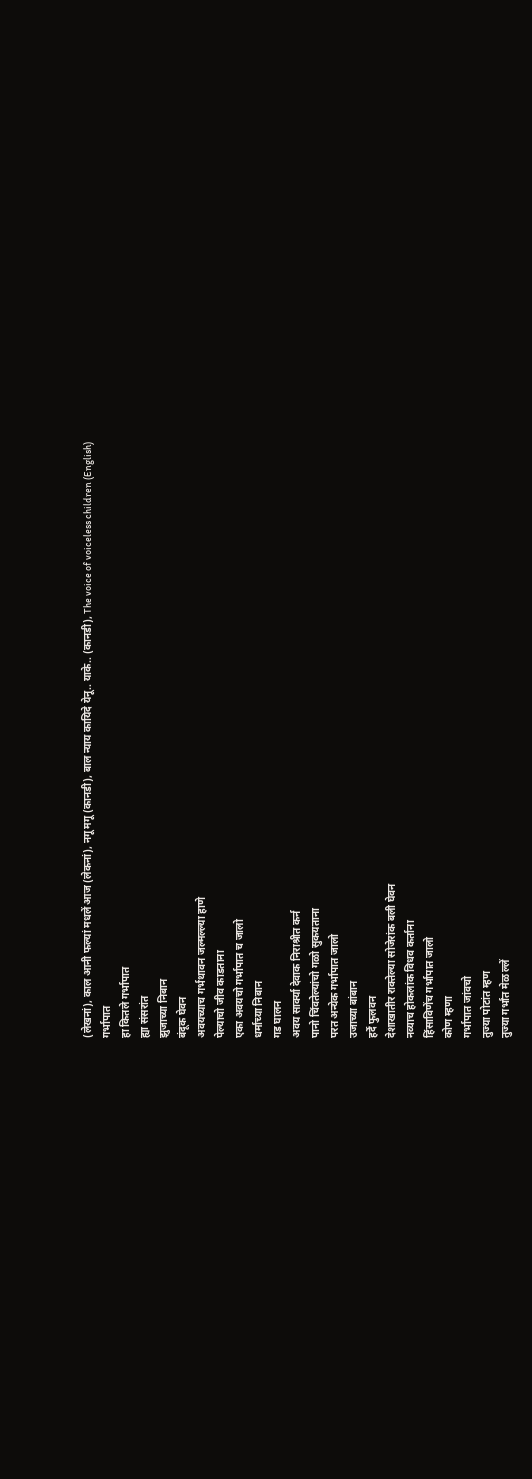(लेखनां), काल आनी फल्यां मधलें आज (लेकनां), नगू मगू (कानडी), बाल न्याय कायिदे येनू.. याके.. (कानडी), The voice of voiceless children (English)
गर्भापात
हा कितले गर्भापात
ह्या संसरांत
झुजाच्या निबान
बंदूक घेवन
अवयच्याच गर्भथावन जल्मल्ल्या हाणे
पेल्याचो जीव काडताना
एका अवयचो गर्भापात च जालो
धर्माच्या निबान
गड घालन
अवय सार्क्या देवाक निराश्रीत कर्न
पानो चिंवतेल्यांचो गळो सुकयताना
परत अन्येक गर्भापात जालो
उजाच्या बांबान
हर्दें फुलवन
देशाखातीर राक्तेल्या सोजेरांक बली घेवन
नव्याच होकलांक विधव कर्ताना
हिंसाविणेंच गर्भापात जालो
कोण म्हणा
गर्भापात जांवचो
तुज्या पोटांत म्हण
तुज्या गर्भांत मेळ ल्लें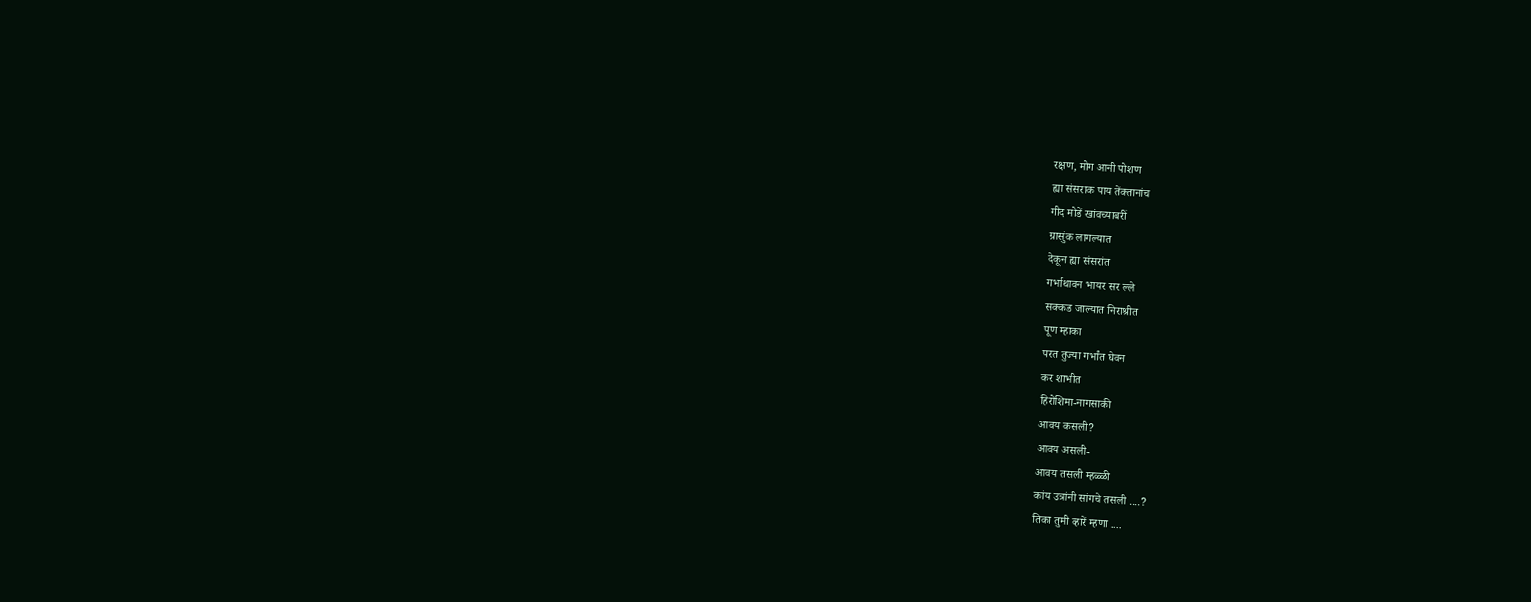रक्षण, मोग आनी पोशण
ह्या संसराक पाय तेंक्तानांच
गीद मोडें खांवच्याबरीं
ग्रासुंक लागल्यात
देकून ह्या संसरांत
गर्भाथावन भायर सर ल्ले
सक्कड जाल्यात निराश्रीत
पूण म्हाका
परत तुज्या गर्भांत घेवन
कर शाभीत
हिरोशिमा-नागसाकी
आवय कसली?
आवय असली-
आवय तसली म्हळ्ळी
कांय उत्रांनी सांगचे तसली ....?
तिका तुमी व्हारें म्हणा ....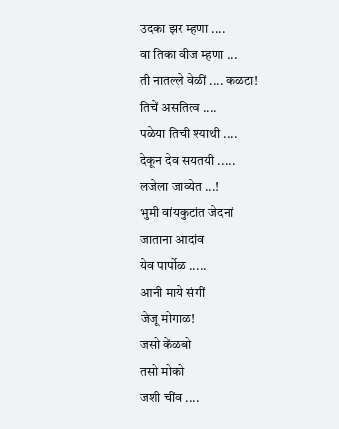उदका झर म्हणा ....
वा तिका वीज म्हणा ...
ती नातल्ले वेळीं .... कळटा!
तिचें असतित्व ....
पळेया तिची श्याथी ....
देकून देव सयतयी .....
लजेला जाव्येत ...!
भुमी वांयकुटांत जेदनां
जाताना आदांव
येव पार्पोळ .....
आनी माये संगीं
जेजू मोगाळ!
जसो केंळबो
तसो मोको
जशी चींव ....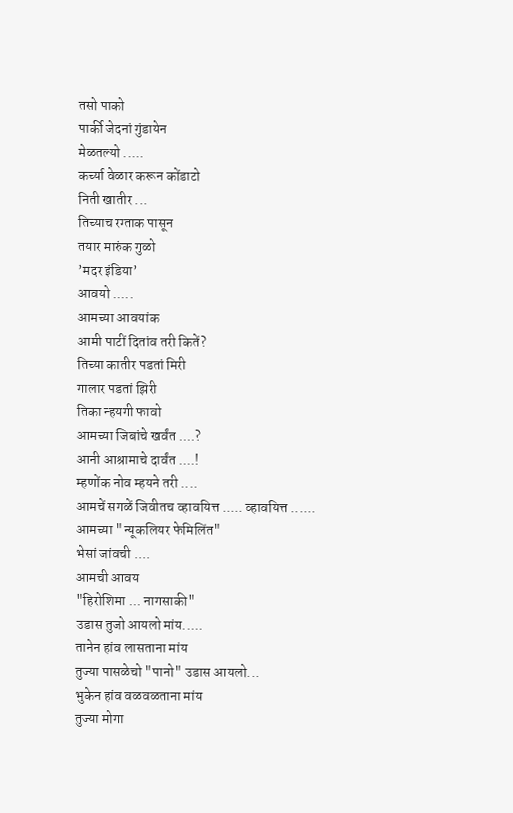तसो पाको
पार्की जेदनां गुंडायेन
मेळतल्यो .....
कर्च्या वेळार करून कोंडाटो
निती खातीर ...
तिच्याच रग्ताक पासून
तयार मारुंक गुळो
’मदर इंडिया’
आवयो .....
आमच्या आवयांक
आमी पाटीं दितांव तरी कितें?
तिच्या कातीर पडतां मिरी
गालार पडतां झिरी
तिका न्हयगी फावो
आमच्या जिबांचे खर्वंत ....?
आनी आश्रामाचे दार्वंत ....!
म्हणोंक नोव म्हयने तरी ....
आमचें सगळें जिवीतच व्हावयित्त ..... व्हावयित्त ......
आमच्या "न्यूकलियर फेमिलिंत"
भेसां जांवची ....
आमची आवय
"हिरोशिमा ... नागसाकी"
उडास तुजो आयलो मांय.....
तानेन हांव लासताना मांय
तुज्या पासळेचो "पानो" उडास आयलो...
भुकेन हांव वळवळताना मांय
तुज्या मोगा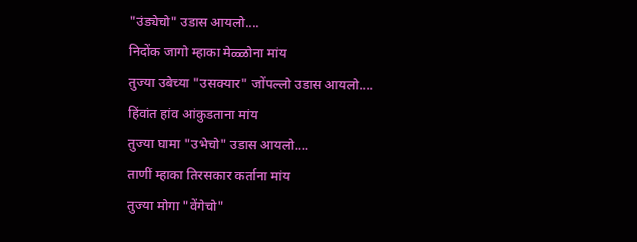"उंड्येचो" उडास आयलो....
निदोंक जागो म्हाका मेळ्ळोना मांय
तुज्या उबेच्या "उसक्यार" जोंपल्लो उडास आयलो....
हिंवांत हांव आंकुडताना मांय
तुज्या घामा "उभेचो" उडास आयलो....
ताणीं म्हाका तिरसकार कर्ताना मांय
तुज्या मोगा "वेंगेचो"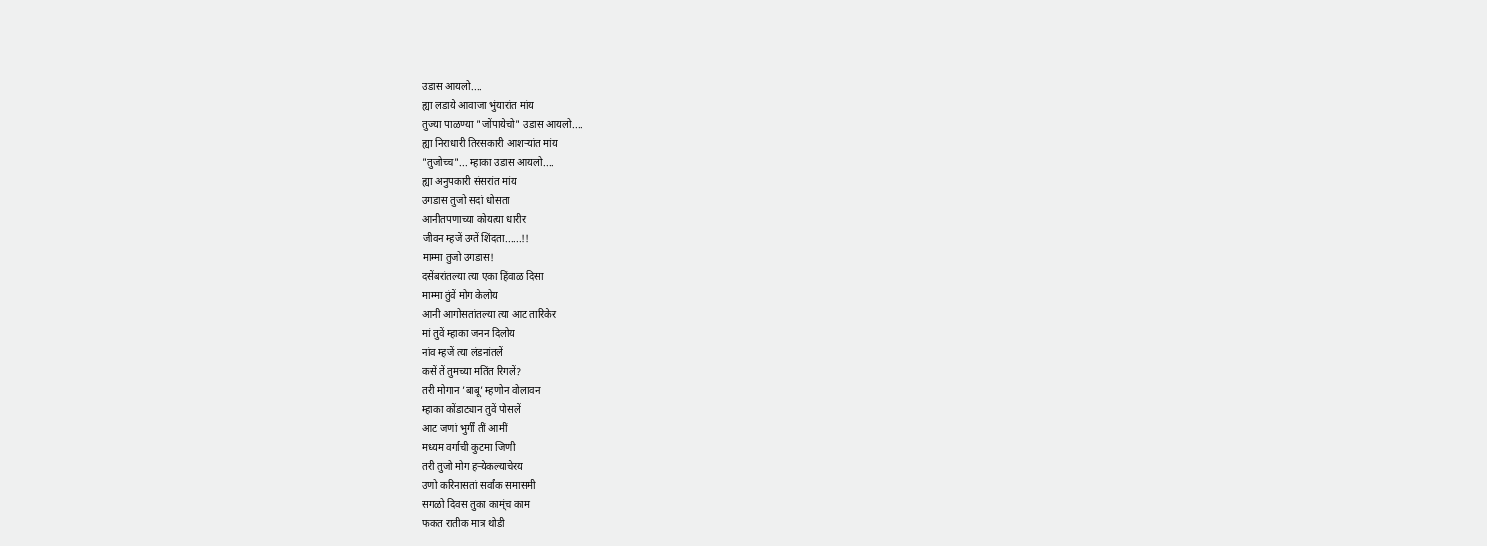उडास आयलो....
ह्या लडाये आवाजा भुंयारांत मांय
तुज्या पाळण्या "जोंपायेचो" उडास आयलो....
ह्या निराधारी तिरसकारी आशऱ्यांत मांय
"तुजोच्च"... म्हाका उडास आयलो....
ह्या अनुपकारी संसरांत मांय
उगडास तुजो सदां धोसता
आनीतपणाच्या कोयत्या धारीर
जीवन म्हजें उग्तें शिंदता......!!
माम्मा तुजो उगडास!
दसेंबरांतल्या त्या एका हिंवाळ दिसा
माम्मा तुंवें मोग केलोय
आनी आगोसतांतल्या त्या आट तारिकेर
मां तुवें म्हाका जनन दिलोय
नांव म्हजें त्या लंडनांतलें
कसें तें तुमच्या मतिंत रिगलें?
तरी मोगान ’बाबू’ म्हणोन वोलावन
म्हाका कोंडाट्यान तुवें पोसलें
आट जणां भुर्गीं तीं आमीं
मध्यम वर्गाची कुटमा जिणी
तरी तुजो मोग हऱ्येकल्याचेरय
उणो करिनासतां सर्वांक समासमी
सगळो दिवस तुका काम्ंच काम
फकत रातीक मात्र थोडी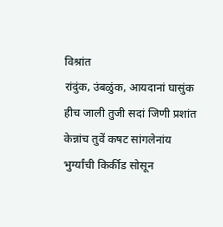विश्रांत
रांदुंक, उंबळुंक, आयदानां घासुंक
हीच जाली तुजी सदां जिणी प्रशांत
केन्नांच तुवें कषट सांगलेनांय
भुर्ग्यांची किर्कीड सोसून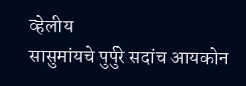व्हेलीय
सासुमांयचे पुर्पुरे सदांच आयकोन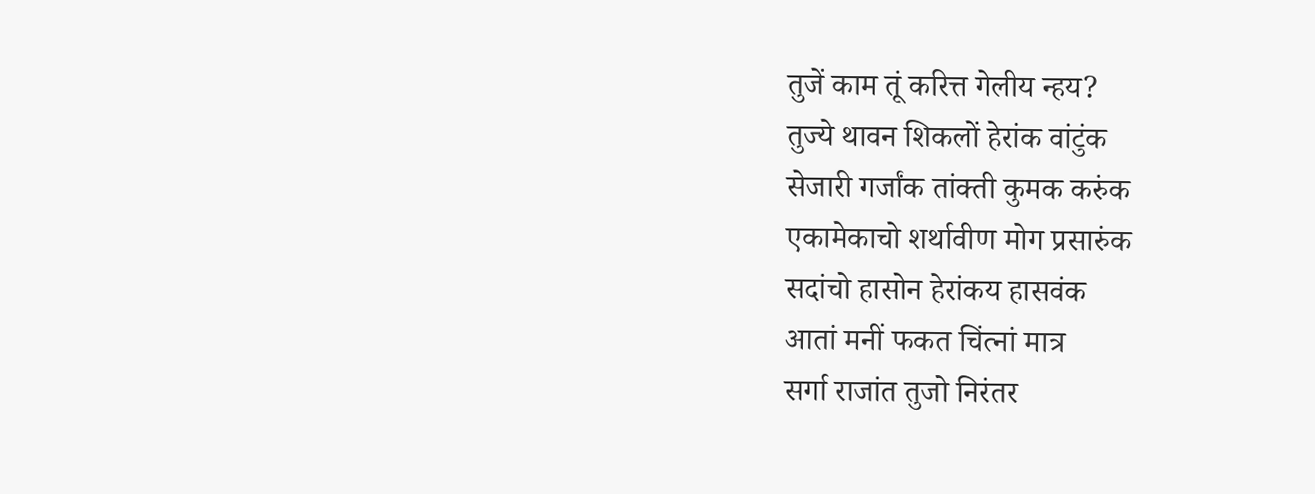तुजें काम तूं करित्त गेलीय न्हय?
तुज्ये थावन शिकलों हेरांक वांटुंक
सेजारी गर्जांक तांक्ती कुमक करुंक
एकामेकाचो शर्थावीण मोग प्रसारुंक
सदांचो हासोन हेरांकय हासवंक
आतां मनीं फकत चिंत्नां मात्र
सर्गा राजांत तुजो निरंतर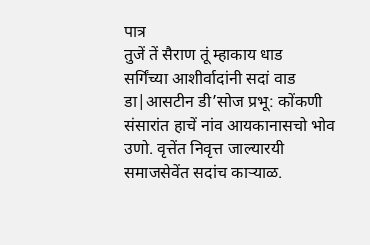पात्र
तुजें तें सैराण तूं म्हाकाय धाड
सर्गिंच्या आशीर्वादांनी सदां वाड
डा|आसटीन डी’सोज प्रभू: कोंकणी संसारांत हाचें नांव आयकानासचो भोव उणो. वृत्तेंत निवृत्त जाल्यारयी समाजसेवेंत सदांच काऱ्याळ.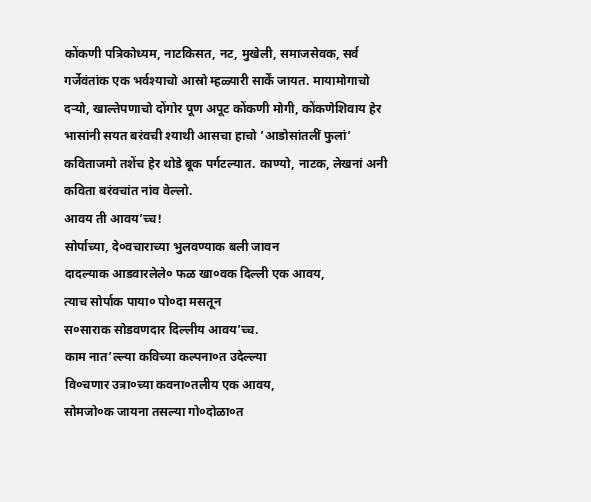कोंकणी पत्रिकोध्यम, नाटकिसत, नट, मुखेली, समाजसेवक, सर्व गर्जेवंतांक एक भर्वश्याचो आस्रो म्हळ्यारी सार्कें जायत. मायामोगाचो दऱ्यो, खाल्तेपणाचो दोंगोर पूण अपूट कोंकणी मोगी, कोंकणेशिवाय हेर भासांनी सयत बरंवची श्याथी आसचा हाचो ’आडोसांतलीं फुलां’ कविताजमो तशेंच हेर थोडे बूक पर्गटल्यात. काण्यो, नाटक, लेखनां अनी कविता बरंवचांत नांव वेल्लो.
आवय ती आवय’च्च!
सोर्पाच्या, दे०वचाराच्या भुलवण्याक बली जावन
दादल्याक आडवारलेले० फळ खा०वक दिल्ली एक आवय,
त्याच सोर्पाक पाया० पो०दा मसतून
स०साराक सोडवणदार दिल्लीय आवय’च्च.
काम नात’ल्ल्या कविच्या कल्पना०त उदेल्ल्या
वि०चणार उत्रा०च्या कवना०तलीय एक आवय,
सोमजो०क जायना तसल्या गो०दोळा०त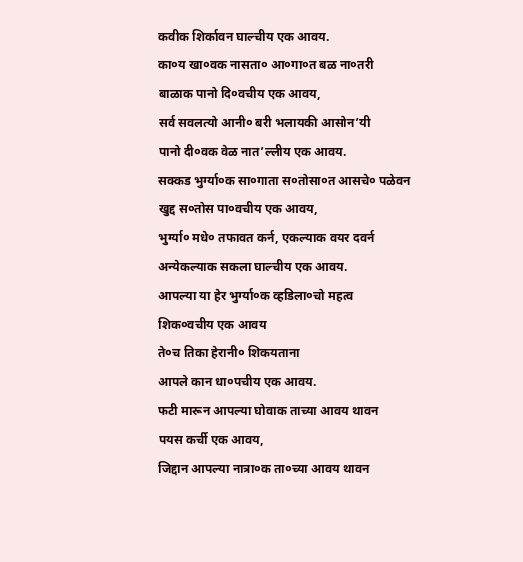कवीक शिर्कावन घाल्चीय एक आवय.
का०य खा०वक नासता० आ०गा०त बळ ना०तरी
बाळाक पानो दि०वचीय एक आवय,
सर्व सवलत्यो आनी० बरी भलायकी आसोन’यी
पानो दी०वक वेळ नात’ल्लीय एक आवय.
सक्कड भुर्ग्या०क सा०गाता स०तोसा०त आसचे० पळेवन
खुद्द स०तोस पा०वचीय एक आवय,
भुर्ग्या० मधे० तफावत कर्न, एकल्याक वयर दवर्न
अन्येकल्याक सकला घाल्चीय एक आवय.
आपल्या या हेर भुर्ग्या०क व्हडिला०चो महत्व
शिक०वचीय एक आवय
ते०च तिका हेरानी० शिकयताना
आपले कान धा०पचीय एक आवय.
फटी मारून आपल्या घोवाक ताच्या आवय थावन
पयस कर्ची एक आवय,
जिद्दान आपल्या नात्रा०क ता०च्या आवय थावन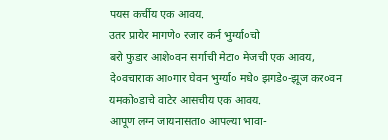पयस कर्चीय एक आवय.
उतर प्रायेर मागणे० रजार कर्न भुर्ग्या०चो
बरो फुडार आशे०वन सर्गाची मेटा० मेजची एक आवय,
दे०वचाराक आ०गार घेवन भुर्ग्या० मधे० झगडे०-झूज कर०वन
यमको०डाचे वाटेर आसचीय एक आवय.
आपूण लग्न जायनासता० आपल्या भावा-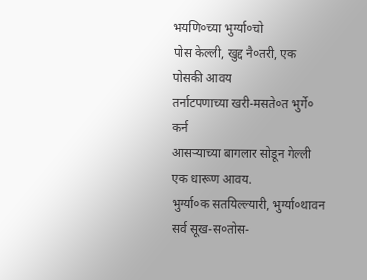भयणि०च्या भुर्ग्या०चो
पोस केल्ली, खुद्द नै०तरी, एक पोसकी आवय
तर्नाटपणाच्या खरी-मसते०त भुर्गे० कर्न
आसऱ्याच्या बागलार सोडून गेल्ली एक धारूण आवय.
भुर्ग्या०क सतयिल्ल्यारी, भुर्ग्या०थावन
सर्व सूख-स०तोस-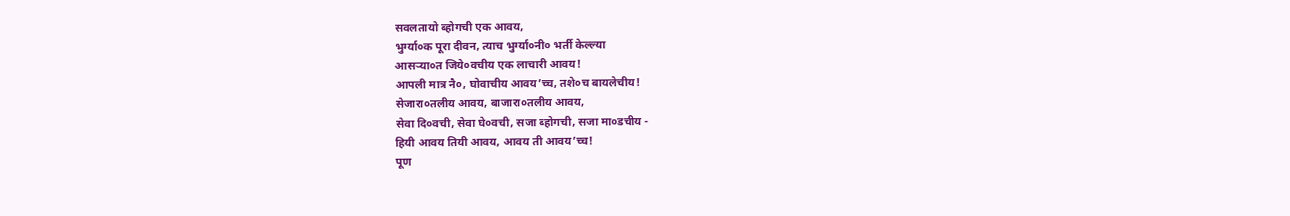सवलतायो ब्होगची एक आवय,
भुर्ग्या०क पूरा दीवन, त्याच भुर्ग्या०नी० भर्ती केल्ल्या
आसऱ्या०त जिये०वचीय एक लाचारी आवय!
आपली मात्र नै०, घोवाचीय आवय’च्च, तशे०च बायलेचीय!
सेजारा०तलीय आवय, बाजारा०तलीय आवय,
सेवा दि०वची, सेवा घे०वची, सजा ब्होगची, सजा मा०डचीय -
हियी आवय तियी आवय, आवय ती आवय’च्च!
पूण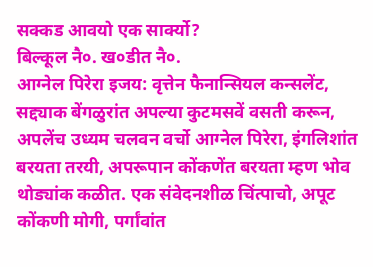सक्कड आवयो एक सार्क्यो?
बिल्कूल नै०. ख०डीत नै०.
आग्नेल पिरेरा इजय: वृत्तेन फैनान्सियल कन्सलेंट, सद्द्याक बेंगळुरांत अपल्या कुटमसवें वसती करून, अपलेंच उध्यम चलवन वर्चो आग्नेल पिरेरा, इंगलिशांत बरयता तरयी, अपरूपान कोंकणेंत बरयता म्हण भोव थोड्यांक कळीत. एक संवेदनशीळ चिंत्पाचो, अपूट कोंकणी मोगी, पर्गांवांत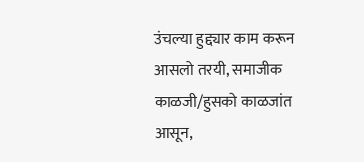उंचल्या हुद्द्यार काम करून आसलो तरयी, समाजीक काळजी/हुसको काळजांत आसून,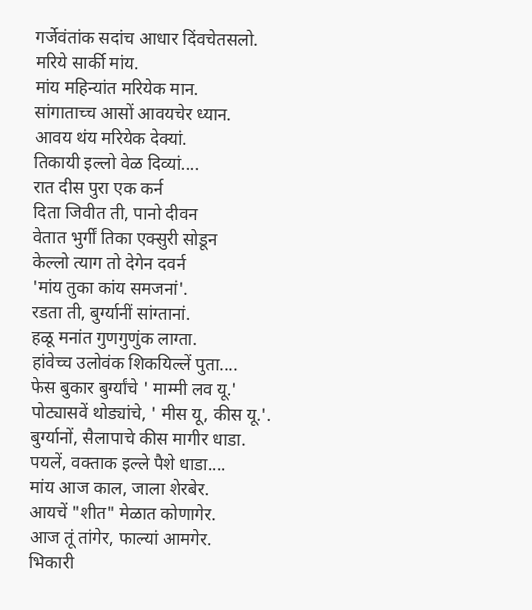गर्जेवंतांक सदांच आधार दिंवचेतसलो.
मरिये सार्की मांय.
मांय महिन्यांत मरियेक मान.
सांगाताच्च आसों आवयचेर ध्यान.
आवय थंय मरियेक देक्यां.
तिकायी इल्लो वेळ दिव्यां....
रात दीस पुरा एक कर्न
दिता जिवीत ती, पानो दीवन
वेतात भुर्गीं तिका एक्सुरी सोडून
केल्लो त्याग तो देगेन दवर्न
'मांय तुका कांय समजनां'.
रडता ती, बुर्ग्यानीं सांग्तानां.
हळू मनांत गुणगुणुंक लाग्ता.
हांवेच्च उलोवंक शिकयिल्लें पुता....
फेस बुकार बुर्ग्यांचे ' माम्मी लव यू.'
पोट्यासवें थोड्यांचे, ' मीस यू, कीस यू.'.
बुर्ग्यानों, सैलापाचे कीस मागीर धाडा.
पयलें, वक्ताक इल्ले पैशे धाडा....
मांय आज काल, जाला शेरबेर.
आयचें "शीत" मेळात कोणागेर.
आज तूं तांगेर, फाल्यां आमगेर.
भिकारी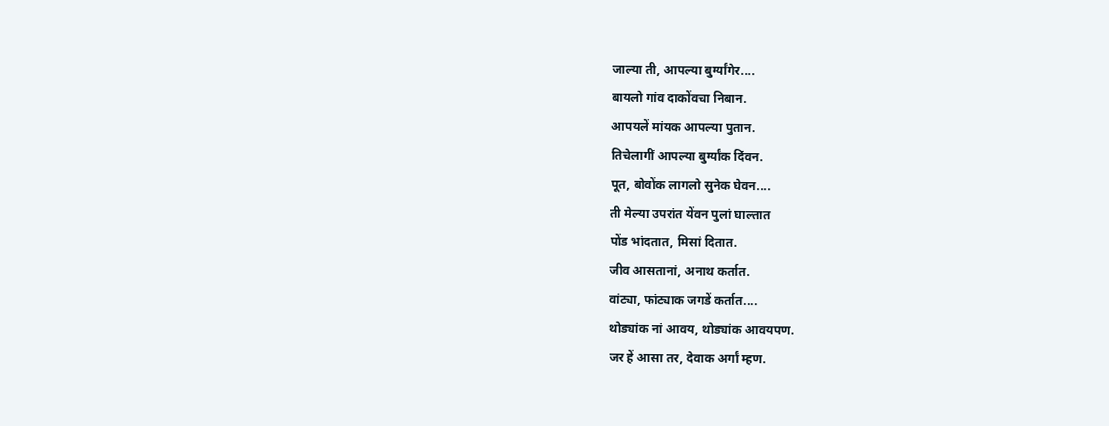जाल्या ती, आपल्या बुर्ग्यांगेर....
बायलो गांव दाकोंवचा निबान.
आपयलें मांयक आपल्या पुतान.
तिचेलागीं आपल्या बुर्ग्यांक दिंवन.
पूत, बोवोंक लागलो सुनेक घेवन....
ती मेल्या उपरांत येंवन पुलां घाल्तात
पोंड भांदतात, मिसां दितात.
जीव आसतानां, अनाथ कर्तात.
वांट्या, फांट्याक जगडें कर्तात....
थोड्यांक नां आवय, थोड्यांक आवयपण.
जर हें आसा तर, देवाक अर्गां म्हण.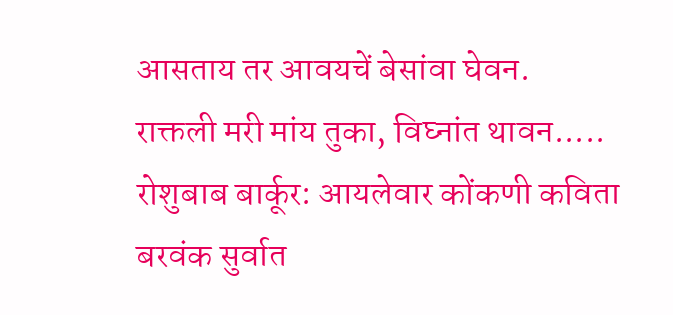आसताय तर आवयचें बेसांवा घेवन.
राक्तली मरी मांय तुका, विघ्नांत थावन.....
रोशुबाब बार्कूर: आयलेवार कोंकणी कविता बरवंक सुर्वात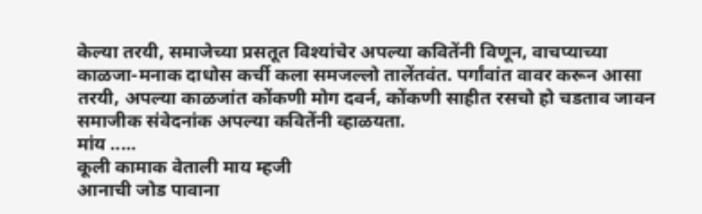केल्या तरयी, समाजेच्या प्रसतूत विश्यांचेर अपल्या कवितेंनी विणून, वाचप्याच्या काळजा-मनाक दाधोस कर्ची कला समजल्लो तालेंतवंत. पर्गांवांत वावर करून आसा तरयी, अपल्या काळजांत कोंकणी मोग दवर्न, कोंकणी साहीत रसचो हो चडताव जावन समाजीक संवेदनांक अपल्या कवितेंनी व्हाळयता.
मांय .....
कूली कामाक वेताली माय म्हजी
आनाची जोड पावाना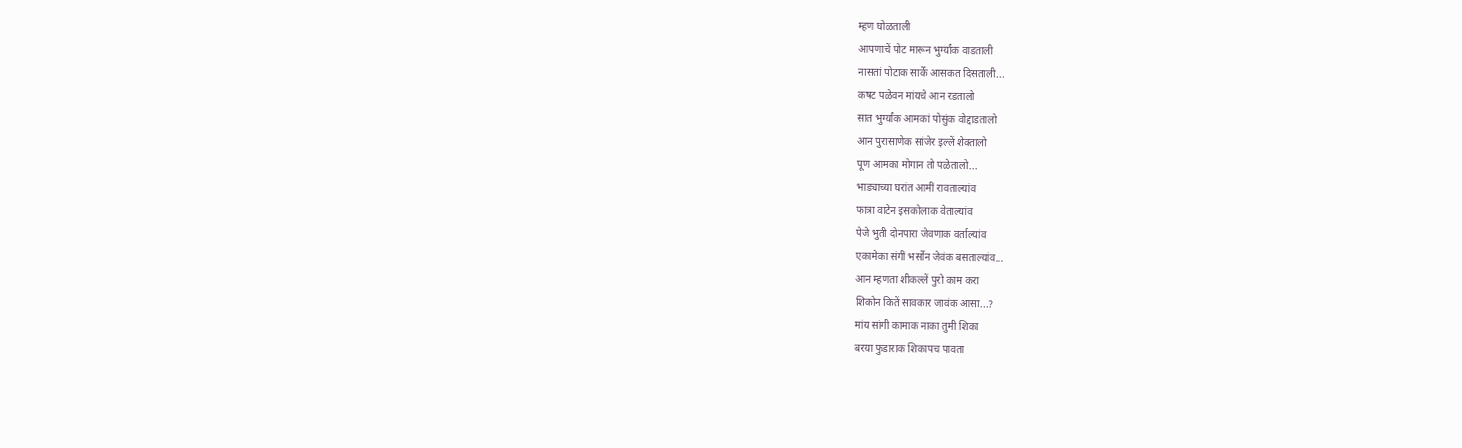म्हण घोळताली
आपणाचें पोट मारून भुर्ग्यांक वाडताली
नासतां पोटाक सार्कें आसकत दिसताली...
कषट पळेवन मांयचे आन रडतालो
सात भुर्ग्यांक आमकां पोसुंक वोद्दाडतालो
आन पुरासाणेक सांजेर इल्लें शेक्तालो
पूण आमका मोगान तो पळेतालो...
भाड्याच्या घरांत आमीं रावताल्यांव
फात्रा वाटेन इसकोलाक वेताल्यांव
पेजे भुती दोनपारा जेवणाक वर्ताल्यांव
एकामेका संगीं भर्सोन जेवंक बसताल्यांव...
आन म्हणता शीकल्लें पुरो काम करा
शिकोन कितें सावकार जावंक आसा...?
मांय सांगी कामाक नाका तुमी शिका
बरया फुडाराक शिकापच पावता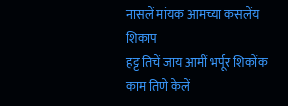नासलें मांयक आमच्या कसलेंय शिकाप
हट्ट तिचें जाय आमीं भर्पूर शिकोंक
काम तिणे केलें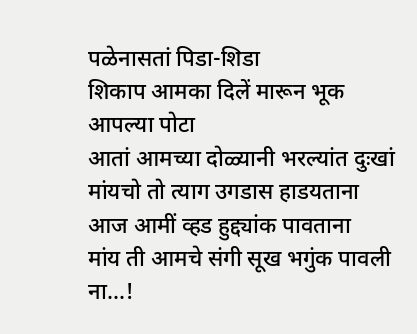पळेनासतां पिडा-शिडा
शिकाप आमका दिलें मारून भूक आपल्या पोटा
आतां आमच्या दोळ्यानी भरल्यांत दुःखां
मांयचो तो त्याग उगडास हाडयताना
आज आमीं व्हड हुद्द्यांक पावताना
मांय ती आमचे संगी सूख भगुंक पावली ना...!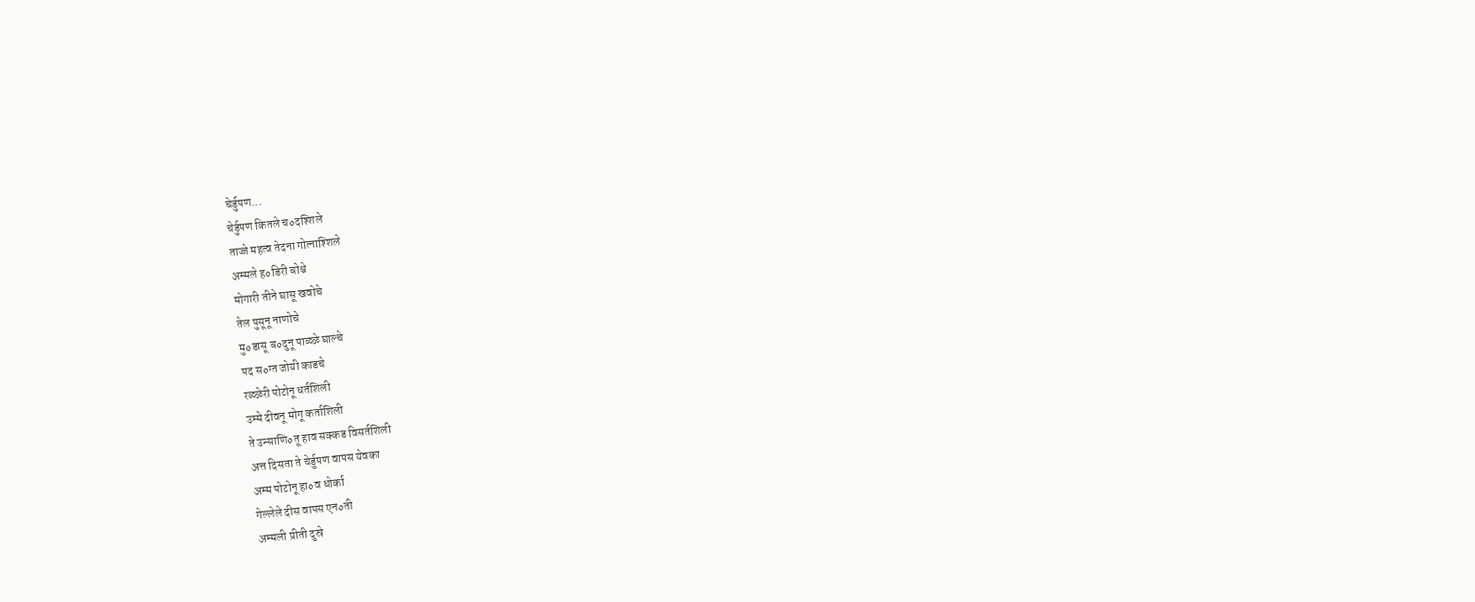चेर्डुपण...
चेर्डुपण कितले च०दश्शिले
ताज्जे महत्व तेदना गोत्नाश्शिले
अम्मले ह०डिरी बोश्चे
मोगारी तीने घासू खवोचे
तेल पुसूनू नाणोचे
मु०डासू ब०दुनू पाळ्ळे घाल्चे
पद स०ग्त जोयी काडचे
रळ्ळेरी पोटोनू धर्तशिली
उम्मे दीवनू मोगू कर्ताशिली
ते उन्साणि०तू हाव सक्कड विसर्तशिली
अत्त दिसता ते चेर्डुपण वापस येवका
अम्म पोटोनू हा०व धोर्का
गेल्लेले दीस वापस एन०ती
अम्मली प्रीती दुस्रे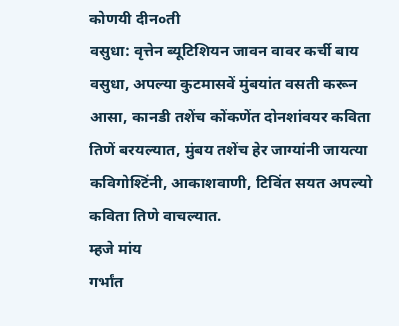कोणयी दीन०ती
वसुधा: वृत्तेन ब्यूटिशियन जावन वावर कर्ची बाय वसुधा, अपल्या कुटमासवें मुंबयांत वसती करून आसा, कानडी तशेंच कोंकणेंत दोनशांवयर कविता तिणें बरयल्यात, मुंबय तशेंच हेर जाग्यांनी जायत्या कविगोश्टिंनी, आकाशवाणी, टिविंत सयत अपल्यो कविता तिणे वाचल्यात.
म्हजे मांय
गर्भांत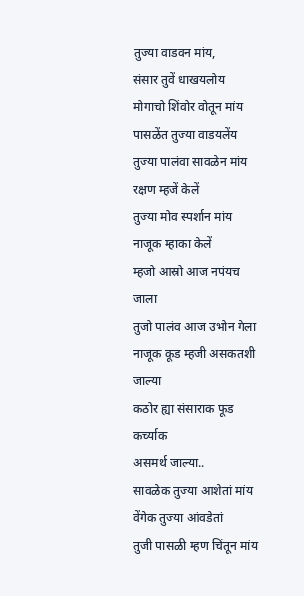तुज्या वाडवन मांय,
संसार तुवें धाखयलोय
मोगाचो शिंवोर वोतून मांय
पासळेंत तुज्या वाडयलेंय
तुज्या पालंवा सावळेन मांय
रक्षण म्हजें केलें
तुज्या मोव स्पर्शान मांय
नाजूक म्हाका केलें
म्हजो आस्रो आज नपंयच जाला
तुजो पालंव आज उभोन गेला
नाजूक कूड म्हजी असकतशी जाल्या
कठोर ह्या संसाराक फूड कर्च्याक
असमर्थ जाल्या..
सावळेक तुज्या आशेतां मांय
वेंगेक तुज्या आंवडेतां
तुजी पासळी म्हण चिंतून मांय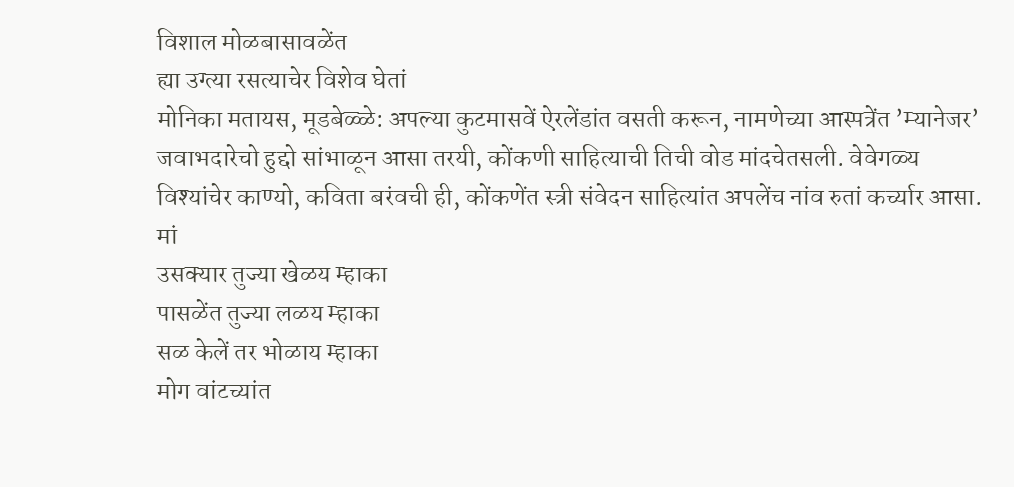विशाल मोळबासावळेंत
ह्या उग्त्या रसत्याचेर विशेव घेतां
मोनिका मतायस, मूडबेळ्ळे: अपल्या कुटमासवें ऐरलेंडांत वसती करून, नामणेच्या आस्पत्रेंत ’म्यानेजर’ जवाभदारेचो हुद्दो सांभाळून आसा तरयी, कोंकणी साहित्याची तिची वोड मांदचेतसली. वेवेगळ्य विश्यांचेर काण्यो, कविता बरंवची ही, कोंकणेंत स्त्री संवेदन साहित्यांत अपलेंच नांव रुतां कर्च्यार आसा.
मां
उसक्यार तुज्या खेळय म्हाका
पासळेंत तुज्या लळय म्हाका
सळ केलें तर भोळाय म्हाका
मोग वांटच्यांत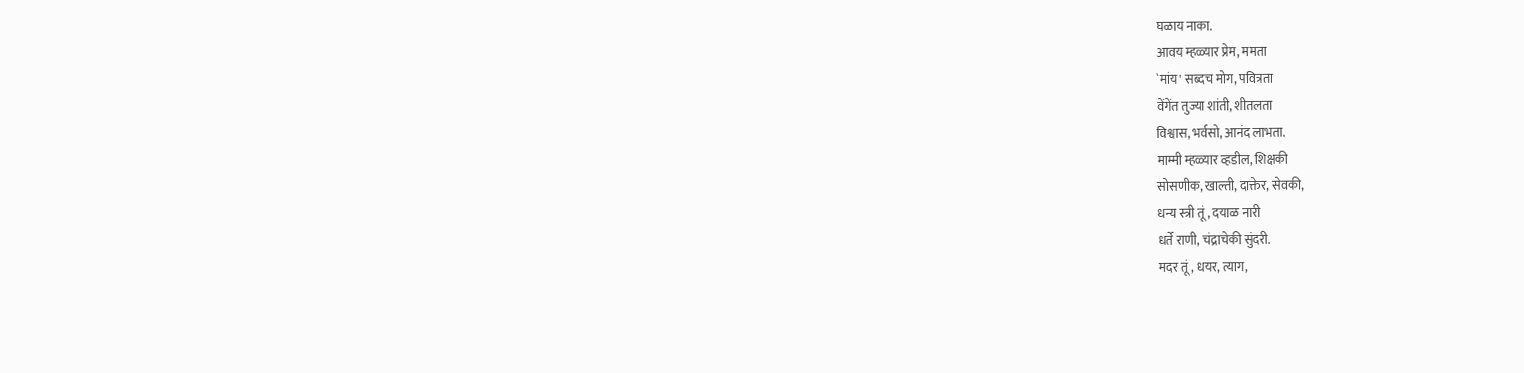घळाय नाका.
आवय म्हळ्यार प्रेम, ममता
`मांय' सब्दच मोग, पवित्रता
वेंगेंत तुज्या शांती, शीतलता
विश्वास, भर्वसो, आनंद लाभता.
माम्मी म्हळ्यार व्हडील, शिक्षकी
सोसणीक, खाल्ती, दाक्तेर, सेवकी,
धन्य स्त्री तूं, दयाळ नारी
धर्ते राणी, चंद्राचेकी सुंदरी.
मदर तूं, धयर, त्याग,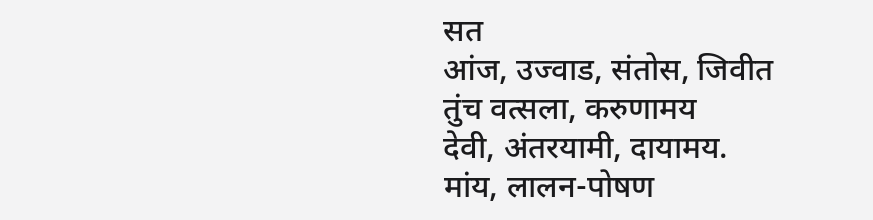सत
आंज, उज्वाड, संतोस, जिवीत
तुंच वत्सला, करुणामय
देवी, अंतरयामी, दायामय.
मांय, लालन-पोषण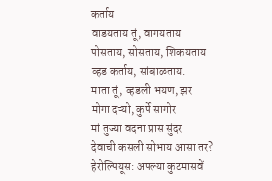कर्ताय
वाडयताय तूं, वागयताय
पोसताय, सोसताय, शिकयताय
व्हड कर्ताय, सांबाळताय.
माता तूं, व्हडली भयण, झर
मोगा दऱ्यो, कुर्पे सागोर
मां तुज्या वदना प्रास सुंदर
देवाची कसली सोभाय आसा तर?
हेरोल्पियूस: अपल्या कुटमासवें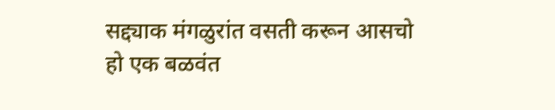सद्द्याक मंगळुरांत वसती करून आसचो हो एक बळवंत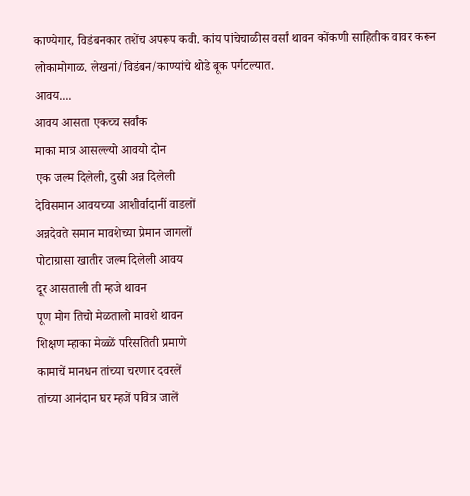काण्येगार, विडंबनकार तशेंच अपरूप कवी. कांय पांचेचाळीस वर्सां थावन कोंकणी साहितीक वावर करून लोकामोगाळ. लेखनां/विडंबन/काण्यांचे थोडे बूक पर्गटल्यात.
आवय....
आवय आसता एकच्च सर्वांक
माका मात्र आसल्ल्यो आवयो दोन
एक जल्म दिलेली, दुस्री अन्न दिलेली
देविसमान आवयच्या आशीर्वादानीं वाडलों
अन्नदेवते समान मावशेच्या प्रेमान जागलों
पोटाग्रासा खातीर जल्म दिलेली आवय
दूर आसताली ती म्हजे थावन
पूण मोग तिचो मेळतालो मावशे थावन
शिक्षण म्हाका मेळ्ळें परिसतिती प्रमाणे
कामाचें मानधन तांच्या चरणार दवरलें
तांच्या आनंदान घर म्हजें पवित्र जालें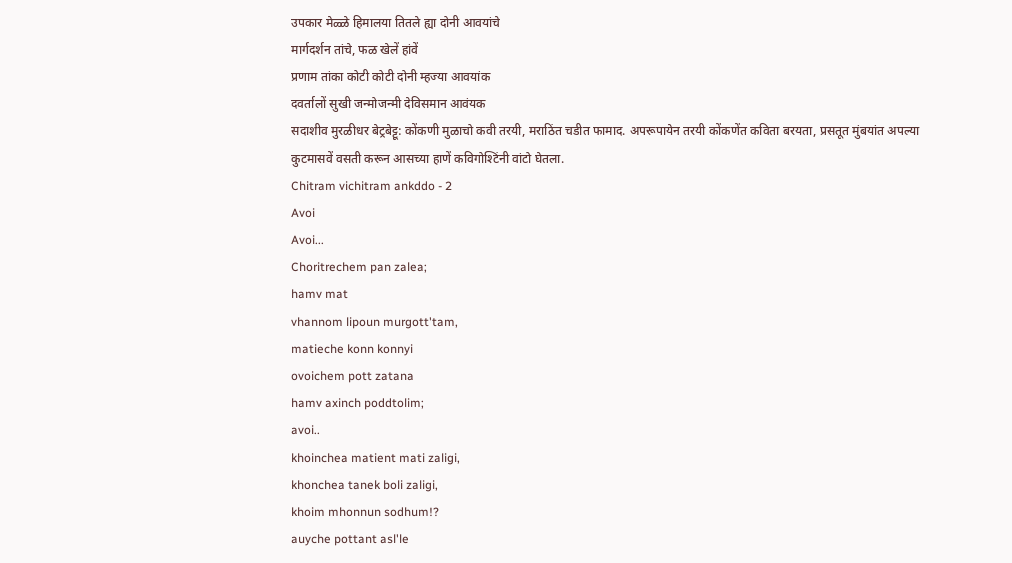उपकार मेळ्ळे हिमालया तितले ह्या दोनी आवयांचे
मार्गदर्शन तांचे, फळ खेलें हांवें
प्रणाम तांका कोटी कोटी दोनी म्हज्या आवयांक
दवर्तालों सुखी जन्मोजन्मी देविसमान आवंयक
सदाशीव मुरळीधर बेट्रबेट्टू: कोंकणी मुळाचो कवी तरयी, मराठिंत चडीत फामाद. अपरूपायेन तरयी कोंकणेंत कविता बरयता, प्रसतूत मुंबयांत अपल्या कुटमासवें वसती करून आसच्या हाणें कविगोश्टिंनी वांटो घेतला.
Chitram vichitram ankddo - 2
Avoi
Avoi...
Choritrechem pan zalea;
hamv mat
vhannom lipoun murgott'tam,
matieche konn konnyi
ovoichem pott zatana
hamv axinch poddtolim;
avoi..
khoinchea matient mati zaligi,
khonchea tanek boli zaligi,
khoim mhonnun sodhum!?
auyche pottant asl'le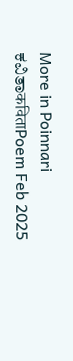More in Poinnari
ಕವಿತಾकविताPoem Feb 2025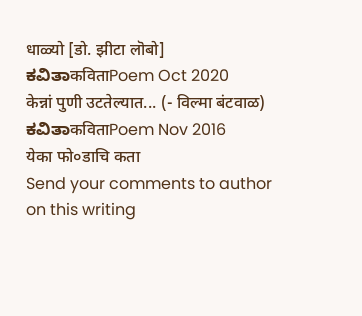धाळ्यो [डो. झीटा लॊबो]
ಕವಿತಾकविताPoem Oct 2020
केन्नां पुणी उटतेल्यात... (- विल्मा बंटवाळ)
ಕವಿತಾकविताPoem Nov 2016
येका फो०डाचि कता
Send your comments to author on this writing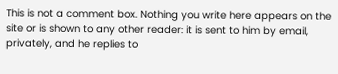This is not a comment box. Nothing you write here appears on the site or is shown to any other reader: it is sent to him by email, privately, and he replies to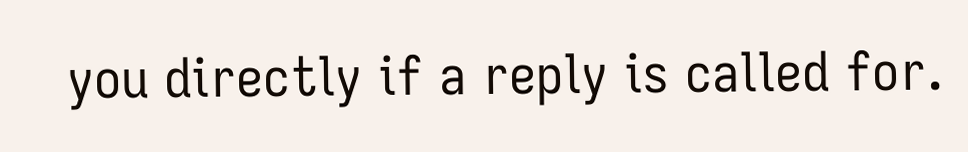you directly if a reply is called for.